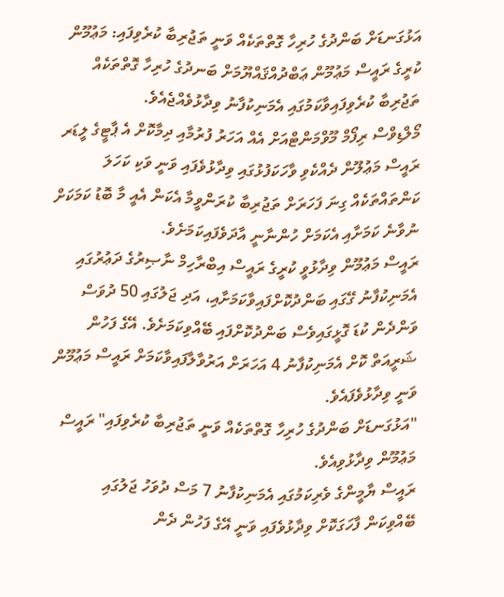އަޅުގަނޑަށް ބަންދުގެ ހުރިހާ ގޮތްތަކެއް ވަނީ ތަޖުރިބާ ކުރެވިފައި: މަޢުމޫން
ކުރީގެ ރައީސް މަޢުމޫން ޢަބްދުއްޤައްޔޫމަށް ބަނދުގެ ހުރިހާ ގޮތްތަކެއް ތަޖުރިބާ ކުރެވިފައިވާކަމުގައި އެމަނިކުފާނު ވިދާޅުވެއްޖެއެވެ.
މޯލްޑިވްސް ރިފޯމް މޫވްމަންޓްއަށް އެއް އަހަރު ފުރުމާއި ދިމާކޮށް އެ ޕާޓީގެ ލީޑަރ ރައީސް މަޢުލޫން ދެއްކެވި ވާހަކަފުޅުގައި ވިދާޅުވެފައި ވަނީ ވަކި ކަހަލަ ކަންތައްތަކެއް ގިނަ ފަހަރަށް ތަޖުރިބާ ކުރަންވީމާ އެކަން އެއީ މާ ބޮޑު ކަމަކަށް ނުވާނެ ކަމަށާއި އެކަމަށް ހުންނާނީ އާދަވެފައިކަމަށެވެ.
ރައީސް މަޢުމޫން ވިދާޅުވީ ކުރީގެ ރައީސް އިބްރާހިމް ނާޞިރުގެ ދަޢުރުގައި އެމަނިކުފާނު ގޭގައި ބަންދުކޮށްފައިވާކަމަށާއި، އަދި ޖަލުގައި 50 ދުވަސް ވަންދެން ކުޑަ ގޮޅީގައިވެސް ބަންދުކޮށްފައި ބޭއްވިކަމަށެވެ. އޭގެ ފަހުން ޝަރީއަތް ކޮށް އެމަނިކުފާނު 4 އަހަރަށް އަރުވާލާފައިވާކަމަށް ރައީސް މަޢުމޫން ވަނީ ވިދާޅުވެފައެވެ.
"އަޅުގަނޑަށް ބަންދުގެ ހުރިހާ ގޮތްތަކެއް ވަނީ ތަޖުރިބާ ކުރެވިފައި" ރައީސް މަޢުމޫން ވިދާޅުވިއެވެ.
ރައީސް ޔާމީންގެ ވެރިކަމުގައި އެމަނިކުފާނު 7 މަސް ދުވަހު ޖަލުގައި ބޭއްވިކަން ފާހަގަކޮށް ވިދާޅުވެފައި ވަނީ އޭގެ ފަހުން ދެން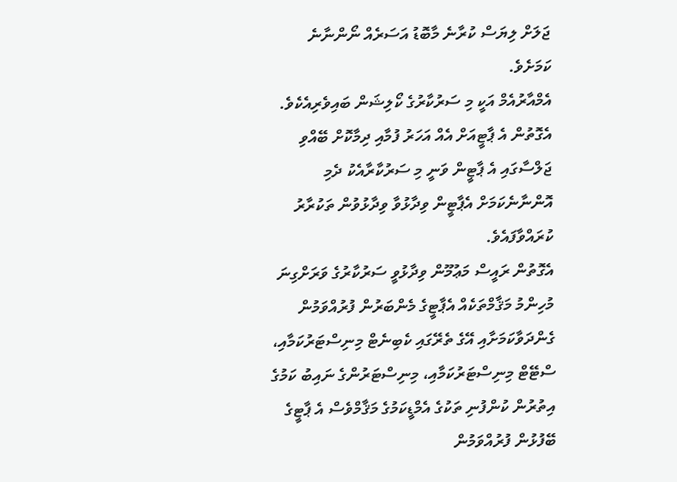ޖަލަށް ލިޔަސް ކުރާނެ މާބޮޑު އަސަރެއް ނޯންނާނެ ކަމަށެވެ.
އެމްއާރުއެމް އަކީ މި ސަރުކާރުގެ ކޯލިޝަން ބައިވެރިއެކެވެ. އެގޮތުން އެ ޕާޓީއަށް އެއް އަހަރު ފުމާއި ދިމާކޮށް ބޭއްވި ޖަލްސާގައި އެ ޕާޓީން ވަނީ މި ސަރުކާރާއެކު ދެމި އޮންނާނެކަމަށް އެޕާޓީން ވިދާޅުވާ ވިދާޅުވުން ތަކުރާރު ކުރައްވާފައެވެ.
އެގޮތުން ރައީސް މަޢުމޫން ވިދާޅުވީ ސަރުކާރުގެ ވަރަށްގިނަ މުހިންމު މަޤާމްތަކެއް އެޕާޓީގެ މެންބަރުން ފުރުއްވަމުން ގެންދަވާކަމަށާއި އޭގެ ތެރޭގައި ކެބިނެޓް މިނިސްޓަރުކަމާއި، ސްޓޭޓް މިނިސްޓަރުކަމާއި، މިނިސްޓަރުންގެ ނައިބު ކަމުގެ އިތުރުން ކުންފުނި ތަކުގެ އެމްޑީކަމުގެ މަޤާމްވެސް އެ ޕާޓީގެ ބޭފުޅުން ފުރުއްވަމުން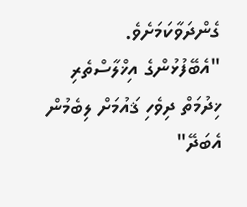ގެންދަވާކަމަށެވެ.
"އެބޭފުޅުންގެ އިޚްލާސްތެރި ޚިދުމަތް ދިވެހި ޤައުމަށް ލިބެމުން އެބަދޭ"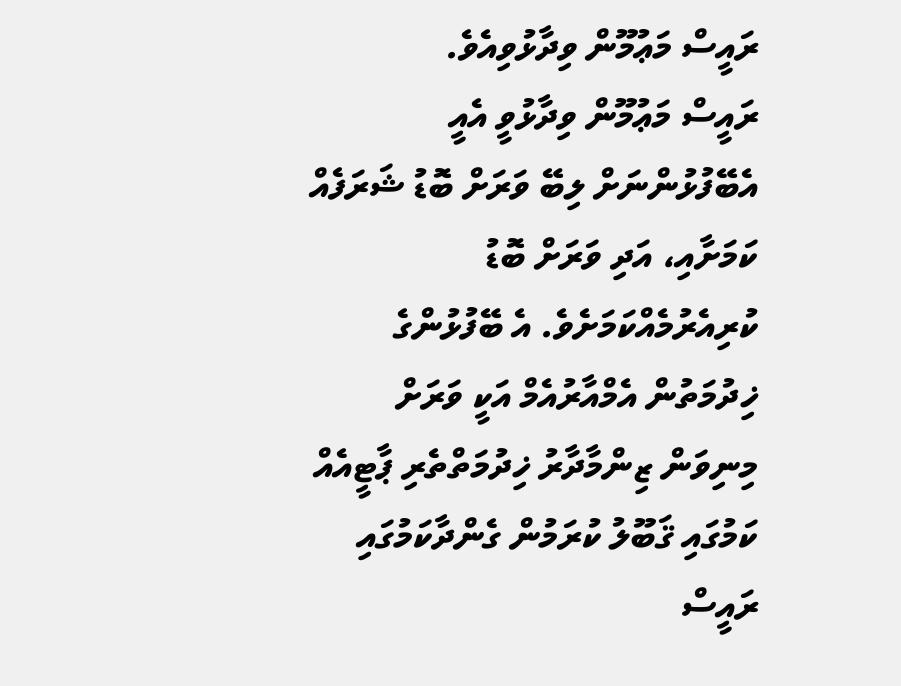ރައީސް މަޢުމޫން ވިދާޅުވިއެވެ.
ރައީސް މަޢުމޫން ވިދާޅުވީ އެއީ އެބޭފުޅުންނަށް ލިބޭ ވަރަށް ބޮޑު ޝަރަފެއް ކަމަށާއި، އަދި ވަރަށް ބޮޑު ކުރިއެރުމެއްކަމަށެވެ. އެ ބޭފުޅުންގެ ޚިދުމަތުން އެމްއާރުއެމް އަކީ ވަރަށް މިނިވަން ޒިންމާދާރު ޚިދުމަތްތެރި ޕާޓީއެއް ކަމުގައި ޤަބޫލު ކުރަމުން ގެންދާކަމުގައި ރައީސް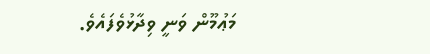މަޢުމޫން ވަނީ ވިދާޅުވެފައެވެ.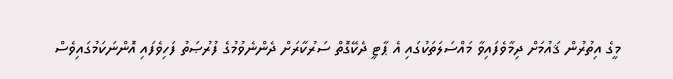މީގެ އިތުރުން ޤައުމަށް ދިމާވެފައިވާ މައްސަލަތަކުގައި އެ ޕާޓީ ދެކޭގޮތް ސަރުކާރަށް ދެންނެވުމުގެ ފުރުޞަތު ފަހިވެފައި އޮންނަކަމުގައިވެސް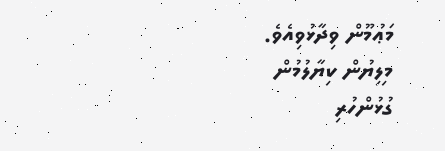މަޢުމޫން ވިދާޅުވިއެވެ.
މިލިޔުން ކިޔާލުމުން
ގުޅުންހުރި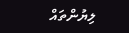ލިޔުންތައް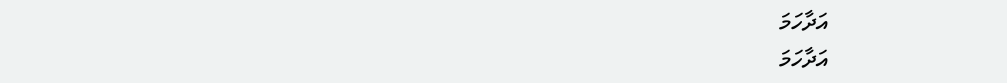އަދާހަމަ
އަދާހަމަ